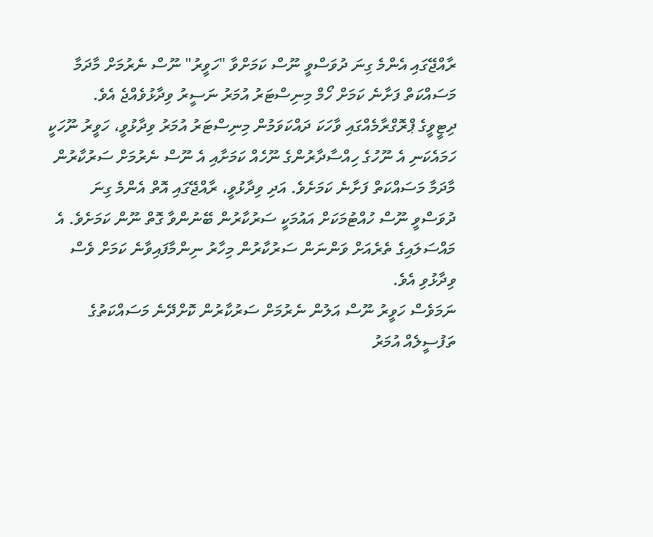ރާއްޖޭގައި އެންމެ ގިނަ ދުވަސްވީ ނޫސް ކަމަށްވާ "ހަވީރު" ނޫސް ނެރުމަށް މާދަމާ މަސައްކަތް ފަށާނެ ކަމަށް ހޯމް މިނިސްޓަރު އުމަރު ނަސީރު ވިދާޅުވެއްޖެ އެވެ.
ދިޓީވީގެ ޕްރޮގްރާމެއްގައި ވާހަކަ ދައްކަވަމުން މިނިސްޓަރު އުމަރު ވިދާޅުވީ، ހަވީރު ނޫހަކީ ހަމައެކަނި އެ ނޫހުގެ ހިއްސާދާރުންގެ ނޫހެއް ކަމަށާއި އެ ނޫސް ނެރުމަށް ސަރުކާރުން މާދަމާ މަސައްކަތް ފަށާނެ ކަމަށެވެ. އަދި ވިދާޅުވީ، ރާއްޖޭގައި އޮތް އެންމެ ގިނަ ދުވަސްވީ ނޫސް ހުއްޓުމަކަށް އައުމަކީ ސަރުކާރުން ބޭނުންވާ ގޮތް ނޫން ކަމަށެވެ. އެ މައްސަލައިގެ ތެރެއަށް ވަންނަން ސަރުކާރުން މިހާރު ނިންމާފައިވާނެ ކަމަށް ވެސް ވިދާޅުވި އެވެ.
ނަމަވެސް ހަވީރު ނޫސް އަލުން ނެރުމަށް ސަރުކާރުން ކޮށްދޭނެ މަސައްކަތުގެ ތަފުސީލެއް އުމަރު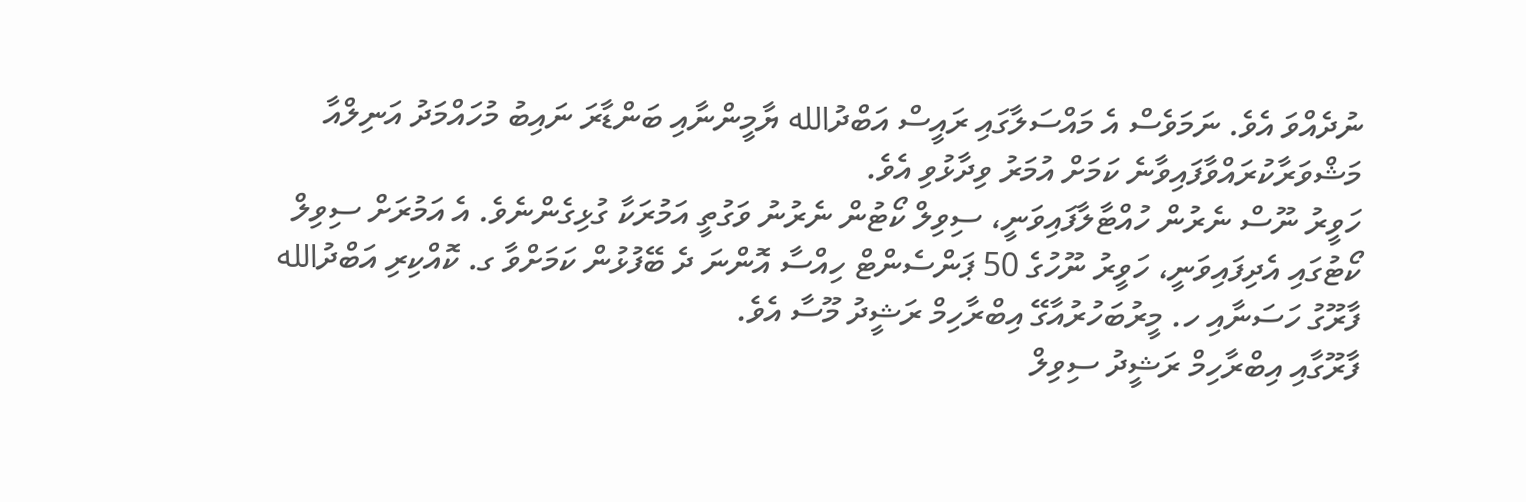ނުދެއްވަ އެވެ. ނަމަވެސް އެ މައްސަލާގައި ރައީސް އަބްދުالله ޔާމީންނާއި ބަންޑާރަ ނައިބު މުހައްމަދު އަނިލްއާ މަޝްވަރާކުރައްވާފައިވާނެ ކަމަށް އުމަރު ވިދާޅުވި އެވެ.
ހަވީރު ނޫސް ނެރުން ހުއްޓާލާފައިވަނީ، ސިވިލް ކޯޓުން ނެރުނު ވަގުތީ އަމުރަކާ ގުޅިގެންނެވެ. އެ އަމުރަށް ސިވިލް ކޯޓުގައި އެދިފައިވަނީ، ހަވީރު ނޫހުގެ 50 ޕަންސެންޓް ހިއްސާ އޮންނަ ދެ ބޭފުޅުން ކަމަށްވާ ގ. ކޮއްކިރި އަބްދުالله ފާރޫގު ހަސަނާއި ހ. މީރުބަހުރުއާގޭ އިބްރާހިމް ރަޝީދު މޫސާ އެވެ.
ފާރޫގާއި އިބްރާހިމް ރަޝީދު ސިވިލް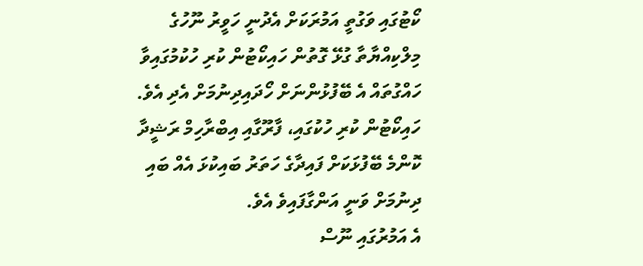ކޯޓުގައި ވަގުތީ އަމުރަކަށް އެދުނީ ހަވީރު ނޫހުގެ މިލްކިއްޔާތާ ގުޅޭ ގޮތުން ހައިކޯޓުން ކުރި ހުކުމުގައިވާ ހައްގުތައް އެ ބޭފުޅުންނަށް ހޯދައިދިނުމަށް އެދި އެވެ. ހައިކޯޓުން ކުރި ހުކުގައި، ފާރޫގާއި އިބްރާހިމް ރަޝީދާ ކޮންމެ ބޭފުޅަކަށް ފައިދާގެ ހަތަރު ބައިކުޅަ އެއް ބައި ދިނުމަށް ވަނީ އަންގާފައިވެ އެވެ.
އެ އަމުރުގައި ނޫސް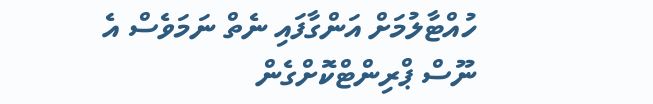ހުއްޓާލުމަށް އަންގާފައި ނެތް ނަމަވެސް އެ ނޫސް ޕްރިންޓްކޮށްގެން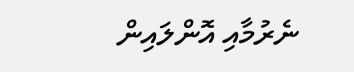ނެރުމާއި އޮންލައިން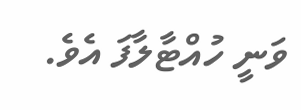ވަނީ ހުއްޓާލާފަ އެވެ.